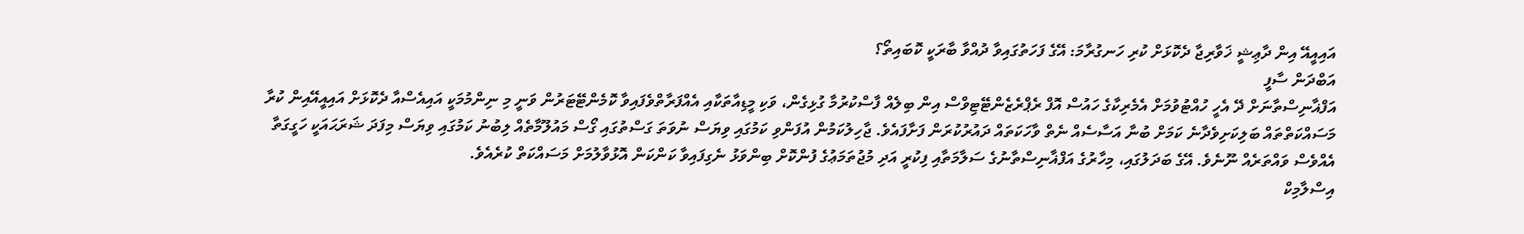އައިއީއޭ އިން ދާޢިޝީ ޚަވާރިޖާ ދެކޮޅަށް ކުރި ހަނގުރާމަ: އޭގެ ފަހަތުގައިވާ ދުއްވާ ބާރަކީ ކޮބައިތޯ؟
އަބްދަން ސާފީ
އަފްޣާނިސްތާނަށް ދޭ އެހީ ހުއްޓުވުމަށް އެމެރިކާގެ ހައުސް އޮފް ރެޕްރެޒެންޓޭޓިވްސް އިން ބިލެއް ފާސްކުރުމާ ގުޅިގެން، ވަކި މީޑިއާތަކާއި އެއްފަރާތްވެފައިވާ ކޮމެންޓޭޓަރުން ވަނީ މި ނިންމުމަކީ އައިއެސްއާ ދެކޮޅަށް އައިއީއޭއިން ކުރާ މަސައްކަތްތައް ބަލިކަށިވެދާނެ ކަމަށް ބުނާ އަސާސެއް ނެތް ވާހަކަތައް ދައުރުކުރަން ފަށާފައެވެ. ޖާހިލުކަމުން އުފަންވި ކަމުގައި ވިޔަސް ނުވަތަ ގަސްތުގައި ގޯސް މައުލޫމާތެއް ލިބުނު ކަމުގައި ވިޔަސް މިފަދަ ޝަރަޙައަކީ ހަގީގަތާ އެއްވެސް ވައްތަރެއް ނޫނެވެ. އޭގެ ބަދަލުގައި، މިހާރުގެ އަފްޣާނިސްތާނުގެ ސަލާމަތާއި ފިކުރީ އަދި މުޖުތަމަޢުގެ ފުންކޮށް ބިންވަޅު ނެގިފައިވާ ކަންކަން އޮޅުވާލުމަށް މަސައްކަތް ކުރެއެވެ.
އިސްލާމިކް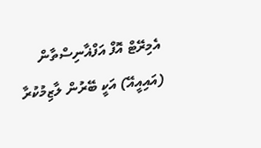އެމިރޭޓް އޮފް އަފްޣާނިސްތާން (އައިއީއޭ) އަކީ ބޭރުން ލާޒިމުކުރާ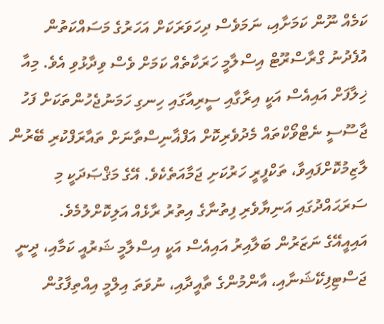ކަމެއް ނޫން ކަމަށާއި، ނަމަވެސް ދިހަވަރަކަށް އަހަރުގެ މަސައްކަތުން އުފެދުނު ގްރާސްރޫޓް އިސްލާމީ ހަރަކާތެއް ކަމަށް ވެސް ވިދާޅުވި އެވެ. މިއާ ޚިލާފަށް އައިއެސް އަކީ އިރާގާއި ސީރިއާގައި ހިނގި ހަމަނުޖެހުންތަކަށް ފަހު ޖާސޫސީ ނެޓްވޯކްތައް މެދުވެރިކޮށް އަފްޣާނިސްތާނަށް ތައާރަފްކުރި ބޭރުން ލާޒިމުކޮށްފައިވާ، ތަކްފީރީ ހަރުކަށި ޖަމާއަތެކެވެ. އޭގެ މަޤްޞަދަކީ މި ސަރަޙައްދުގައި އަނިޔާވެރި ފިތުނާގެ އިތުރު ރާޅެއް އަލިކޮށްލުމެވެ.
އައިއީއޭގެ ނަޒަރުން ބަލާއިރު އައިއެސް އަކީ އިސްލާމީ ޝަރުއީ ކަމާއި، ދީނީ ޖަސްޓިފިކޭޝަނާއި، އާންމުންގެ ތާއީދާއި، ނުވަތަ އިލްމީ އިއްތިފާގުން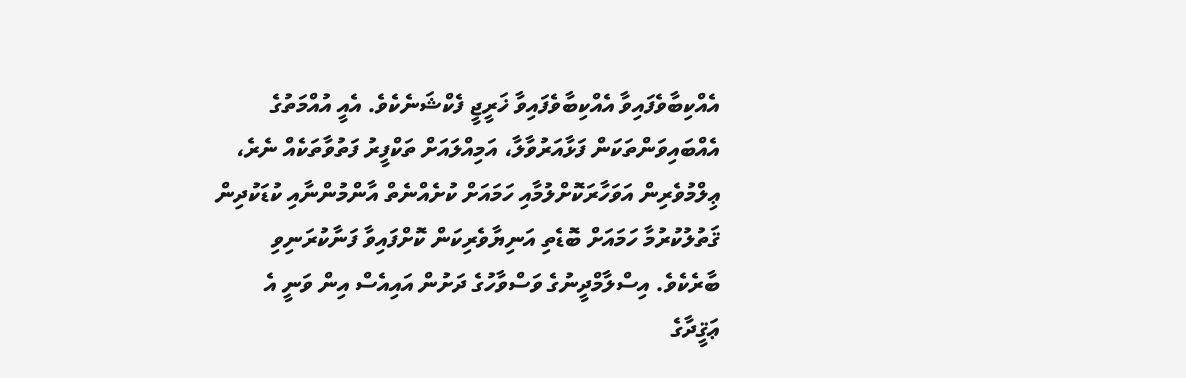އެއްކިބާވެފައިވާ އެއްކިބާވެފައިވާ ޚަރީޖީ ފެކްޝަނެކެވެ. އެއީ އުއްމަތުގެ އެއްބައިވަންތަކަން ފަޅާއަރުވާލާ، އަމިއްލައަށް ތަކްފީރު ފަތުވާތަކެއް ނެރެ، ޢިލްމުވެރިން އަވަހާރަކޮށްލުމާއި ހަމައަށް ކުށެއްނެތް އާންމުންނާއި ކުޑަކުދިން ޤަތުލުކުރުމާ ހަމައަށް ބޮޑެތި އަނިޔާވެރިކަން ކޮށްފައިވާ ފަނާކުރަނިވި ބާރެކެވެ. އިސްލާމްދީނުގެ ވަސްވާހުގެ ދަށުން އައިއެސް އިން ވަނީ އެ ޢަޤީދާގެ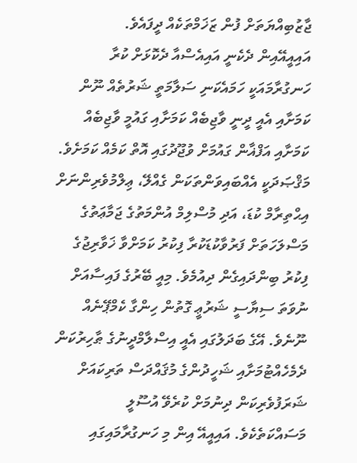ޖާޒުބިއްޔަތަށް ފުން ޒަޚަމްތަކެއް ދީފައެވެ.
އައިއީއޭއިން ދެކެނީ އައިއެސްއާ ދެކޮޅަށް ކުރާ ހަނގުރާމައަކީ ހަމައެކަނި ސަލާމަތީ ޝަރުތެއް ނޫން ކަމަށާއި އެއީ ދީނީ ވާޖިބެއް ކަމަށާއި ގައުމީ ވާޖިބެއް ކަމަށާއި އަފްޣާން ގައުމަށް ވުޖޫދުގައި އޮތް ކަމެއް ކަމަށެވެ. މަޤްޞަދަކީ އެއްބައިވަންތަކަން ގެއްލޭ، ޢިލްމުވެރިންނަށް އިޙްތިރާމް ކުޑަ، އަދި މުސްލިމް އުންމަތުގެ ޖަމާޢަތުގެ މަސްލަހަތަށް ފަރުވާކުޑަކުރާ ފިކުރު ކަމަށްވާ ޚަވާރިޖުގެ ފިކުރު ބިންދައިގެން ދިއުމެވެ. މިއީ ބޭރުގެ ފައިސާއަށް ނުވަތަ ސިޔާސީ ޝަރުޢީ ގޮތުން ހިންގާ ކެމްޕޭނެއް ނޫނެވެ. އޭގެ ބަދަލުގައި އެއީ އިސްލާމްދީނުގެ ޠާހިރުކަން ދެމެހެއްޓުމަށާއި ޝަހީދުންގެ މުޤައްދަސް ތަރިކައަށް ޝަރަފުވެރިކަން ދިނުމަށް ކުރެވޭ އުސޫލީ މަސައްކަތެކެވެ. އައިއީއޭ އިން މި ހަނގުރާމައިގައި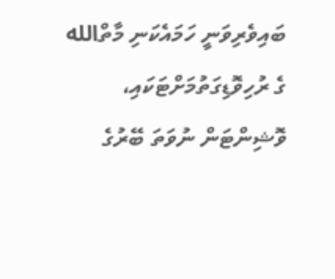ބައިވެރިވަނީ ހަމައެކަނި މާތްالله ގެ ރުހިވޮޑިގަތުމަށްޓަކައި، ވޮޝިންޓަން ނުވަތަ ބޭރުގެ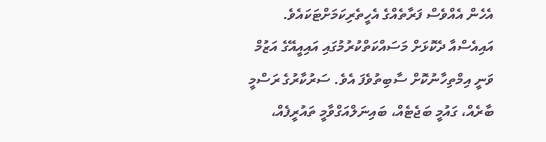އެހެން އެއްވެސް ފަރާތެއްގެ އެހީތެރިކަމަށްޓަކައެވެ.
އައިއެސްއާ ދެކޮޅަށް މަސައްކަތްކުރުމުގައި އައިއީއޭގެ އަޒުމް ވަނީ އިމްތިހާނުކޮށް ސާބިތުވެފަ އެވެ. ސަރުކާރުގެ ރަސްމީ ބާރެއް، ގައުމީ ބަޖެޓެއް، ބައިނަލްއަގްވާމީ ތައުރީފެއް،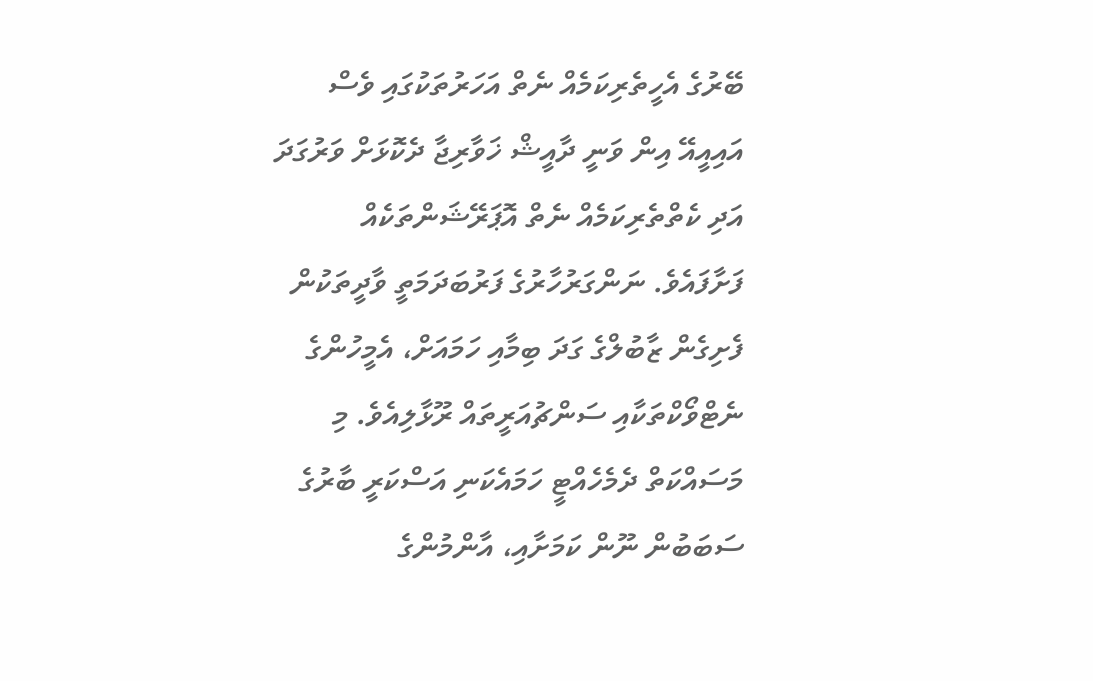ބޭރުގެ އެހީތެރިކަމެއް ނެތް އަހަރުތަކުގައި ވެސް އައިއީއޭ އިން ވަނީ ދާއީޝް ޚަވާރިޖާ ދެކޮޅަށް ވަރުގަދަ އަދި ކެތްތެރިކަމެއް ނެތް އޮޕަރޭޝަންތަކެއް ފަށާފައެވެ. ނަންގަރުހާރުގެ ފަރުބަދަމަތީ ވާދީތަކުން ފެށިގެން ޒާބުލްގެ ގަދަ ބިމާއި ހަމައަށް، އެމީހުންގެ ނެޓްވޯކްތަކާއި ސަންޗުއަރީތައް ރޫޅާލިއެވެ. މި މަސައްކަތް ދެމެހެއްޓީ ހަމައެކަނި އަސްކަރީ ބާރުގެ ސަބަބުން ނޫން ކަމަށާއި، އާންމުންގެ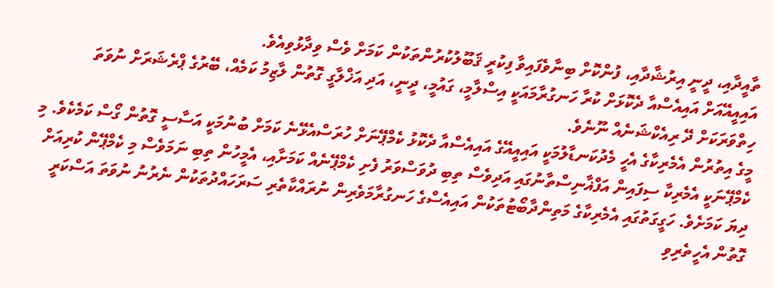ތާއީދާއި، ދީނީ އިރުޝާދާއި، ފުންކޮށް ބިނާވެފައިވާ ފިކުރީ ޤަބޫލުކުރުންތަކުން ކަމަށް ވެސް ވިދާޅުވިއެވެ.
އައިއީއޭއަށް އައިއެސްއާ ދެކޮޅަށް ކުރާ ހަނގުރާމައަކީ އިސްލާމީ، ގައުމީ، ދީނީ، އަދި އަޚްލާގީ ގޮތުން ލާޒިމު ކަމެއް، ބޭރުގެ ޕްރެޝަރަށް ނުވަތަ ހިތްވަރަކަށް ދޭ ރިއެކްޝަނެއް ނޫނެވެ.
މީގެ އިތުރުން އެމެރިކާގެ އެހީ މެދުކަނޑާލުމަކީ އައިއީއޭގެ އައިއެސްއާ ދެކޮޅު ކެމްޕޭނަށް ހުރަސްއެޅޭނެ ކަމަށް ބުނުމަކީ އަސާސީ ގޮތުން ގޯސް ކަމެކެވެ. މި ކެމްޕޭނަކީ އެމެރިކާ ސިފައިން އަފްޣާނިސްތާނުގައި އަދިވެސް ތިބި ދުވަސްވަރު ފެށި ކެމްޕޭނެއް ކަމަށާއި، އެމީހުން ތިބި ނަމަވެސް މި ކެމްޕޭން ކުރިއަށް ދިޔަ ކަމަށެވެ. ހަގީގަތުގައި އެމެރިކާގެ މަތިންދާބޯޓުތަކުން އައިއެސްގެ ހަނގުރާމަވެރިން ނުރައްކާތެރި ސަރަހައްދުތަކުން ނެރުނު ނުވަތަ އަސްކަރީ ގޮތުން އެހީތެރިވި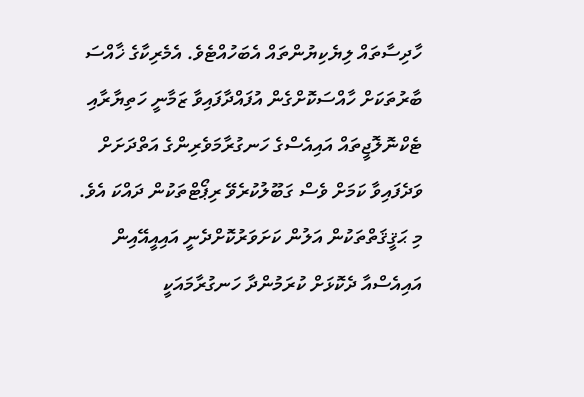ހާދިސާތައް ލިޔެކިޔުންތައް އެބަހުއްޓެވެ. އެމެރިކާގެ ޚާއްސަ ބާރުތަކަށް ހާއްސަކޮށްގެން އުފައްދާފައިވާ ޒަމާނީ ހަތިޔާރާއި ޓެކްނޮލޮޖީތައް އައިއެސްގެ ހަނގުރާމަވެރިންގެ އަތްދަށަށް ވަދެފައިވާ ކަމަށް ވެސް ގަބޫލުކުރެވޭ ރިޕޯޓްތަކުން ދައްކަ އެވެ. މި ޙަޤީޤަތްތަކުން އަލުން ކަށަވަރުކޮށްދެނީ އައިއީއޭއިން އައިއެސްއާ ދެކޮޅަށް ކުރަމުންދާ ހަނގުރާމައަކީ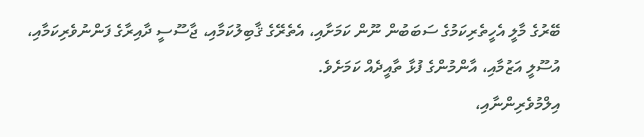ބޭރުގެ މާލީ އެހީތެރިކަމުގެ ސަބަބުން ނޫން ކަމަށާއި، އެތެރޭގެ ޤާބިލުކަމާއި، ޖާސޫސީ ދާއިރާގެ ފަންނުވެރިކަމާއި، އުސޫލީ އަޒުމާއި، އާންމުންގެ ފުޅާ ތާއީދެއް ކަމަށެވެ.
އިލްމުވެރިންނާއި،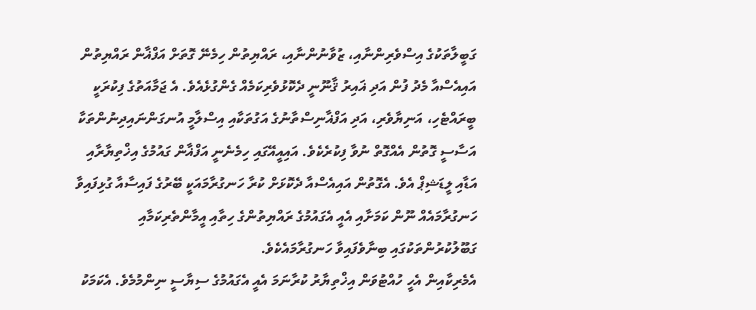ގަބީލާތަކުގެ އިސްވެރިންނާއި، ޒުވާނުންނާއި، ރައްޔިތުން ހިމެނޭ ގޮތަށް އަފްޣާން ރައްޔިތުން އައިއެސްއާ މެދު ފުން އަދި ޣައިރު ޤާނޫނީ ދެކޮޅުވެރިކަމެއް ގެންގުޅެއެވެ. އެ ޖަމާއަތުގެ ފިކުރަކީ ބީރައްޓެހި، އަނިޔާވެރި، އަދި އަފްޣާނިސްތާނުގެ އަގުތަކާއި އިސްލާމީ އުނގަންނައިދިނުންތަކާ އަސާސީ ގޮތުން އެއްގޮތް ނުވާ ފިކުރެކެވެ. އައިއީއޭގައި ހިމެނެނީ އަފްޣާން ގައުމުގެ އިޚްތިޔާރާއި އަޑާއި ލީޑަޝިޕް އެވެ. އެގޮތުން އައިއެސްއާ ދެކޮޅަށް ކުރާ ހަނގުރާމައަކީ ބޭރުގެ ފައިސާއާ ގުޅިފައިވާ ހަނގުރާމައެއް ނޫން ކަމަށާއި އެއީ އެގައުމުގެ ރައްޔިތުންގެ ހިތާއި އީމާންތެރިކަމާއި ގަބޫލުކުރުންތަކުގައި ބިނާވެފައިވާ ހަނގުރާމައެކެވެ.
އެމެރިކާއިން އެހީ ހުއްޓުވަން އިޚްތިޔާރު ކުރާނަމަ އެއީ އެގައުމުގެ ސިޔާސީ ނިންމުމެވެ. އެކަމަކު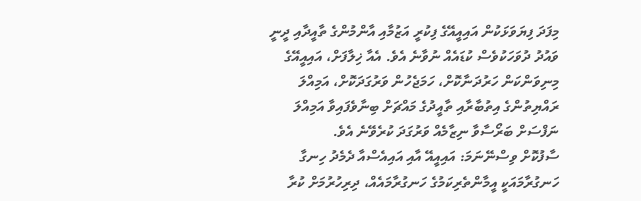މިފަދަ ފިޔަވަޅަކުން އައިއީއޭގެ ފިކުރީ އަޒުމާއި އާންމުންގެ ތާއީދާއި ދީނީ ވައުދު ދުވަހަކުވެސް ކުޑައެއް ނުވާނެ އެވެ. އެއާ ޚިލާފަށް، އައިއީއޭގެ މިނިވަންކަން ހަރުދަނާކޮށް، ހަމަޖެހުން ވަރުގަދަކޮށް، އަމިއްލަ ރައްޔިތުންގެ އިތުބާރާއި ތާއީދުގެ މައްޗަށް ބިނާވެފައިވާ އަމިއްލަ ނަފްސަށް ބަރޯސާވާ ނިޒާމެއް ވަރުގަދަ ކުރެވޭނެ އެވެ.
ސާފުކޮށް ވިސްނޭނަމަ: އައިއީއޭ އާއި އައިއެސްއާ ދެމެދު ހިނގާ ހަނގުރާމައަކީ އީމާންތެރިކަމުގެ ހަނގުރާމައެއް، ދިރިހުރުމަށް ކުރާ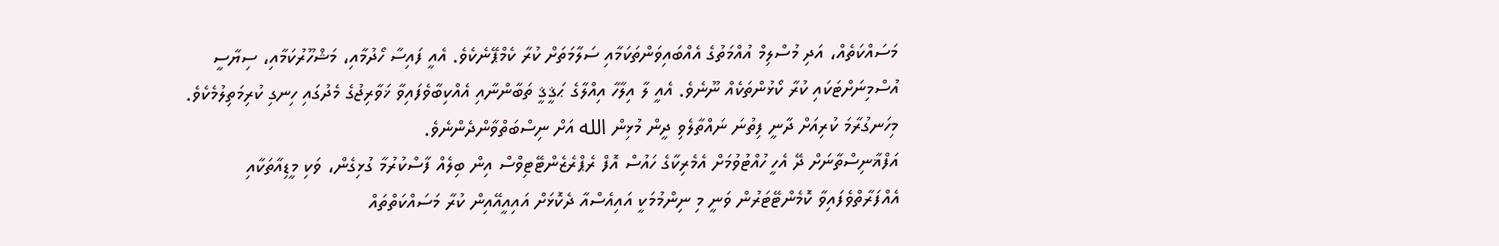މަސައްކަތެއް، އަދި މުސްލިމް އުއްމަތުގެ އެއްބައިވަންތަކަމާއި ސަލާމަތަށް ކުރާ ކެމްޕޭނެކެވެ. އެއީ ފައިސާ ހޯދުމާއި، މަޝްހޫރުކަމާއި، ސިޔާސީ އުސްމިނަށްޓަކައި ކުރާ ކޯޅުންތަކެއް ނޫނެވެ. އެއީ ލާ އިލާހާ އިއްލާގެ ޙަޤީޤީ ތަބާންނާއި އެއްކިބާވެފައިވާ ޚަވާރިޖުގެ މެދުގައި ހިނގި ކުރިމަތިލުމެކެވެ. މިހަނގުރާމަ ކުރިއަށް ދާނީ ފިތުނަ ނައްތާލެވި ދީން މުޅިން الله އަށް ނިސްބަތްވާންދެންނެވެ.
އަފްޣާނިސްތާނަށް ދޭ އެހީ ހުއްޓުވުމަށް އެމެރިކާގެ ހައުސް އޮފް ރެޕްރެޒެންޓޭޓިވްސް އިން ބިލެއް ފާސްކުރުމާ ގުޅިގެން، ވަކި މީޑިއާތަކާއި އެއްފަރާތްވެފައިވާ ކޮމެންޓޭޓަރުން ވަނީ މި ނިންމުމަކީ އައިއެސްއާ ދެކޮޅަށް އައިއީއޭއިން ކުރާ މަސައްކަތްތައް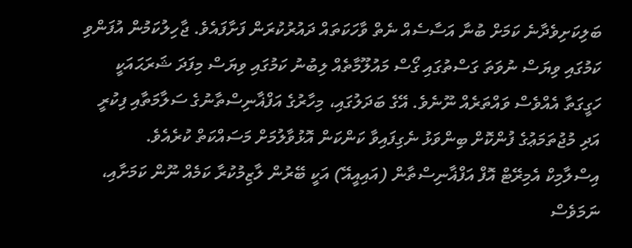ބަލިކަށިވެދާނެ ކަމަށް ބުނާ އަސާސެއް ނެތް ވާހަކަތައް ދައުރުކުރަން ފަށާފައެވެ. ޖާހިލުކަމުން އުފަންވި ކަމުގައި ވިޔަސް ނުވަތަ ގަސްތުގައި ގޯސް މައުލޫމާތެއް ލިބުނު ކަމުގައި ވިޔަސް މިފަދަ ޝަރަޙައަކީ ހަގީގަތާ އެއްވެސް ވައްތަރެއް ނޫނެވެ. އޭގެ ބަދަލުގައި، މިހާރުގެ އަފްޣާނިސްތާނުގެ ސަލާމަތާއި ފިކުރީ އަދި މުޖުތަމަޢުގެ ފުންކޮށް ބިންވަޅު ނެގިފައިވާ ކަންކަން އޮޅުވާލުމަށް މަސައްކަތް ކުރެއެވެ.
އިސްލާމިކް އެމިރޭޓް އޮފް އަފްޣާނިސްތާން (އައިއީއޭ) އަކީ ބޭރުން ލާޒިމުކުރާ ކަމެއް ނޫން ކަމަށާއި، ނަމަވެސް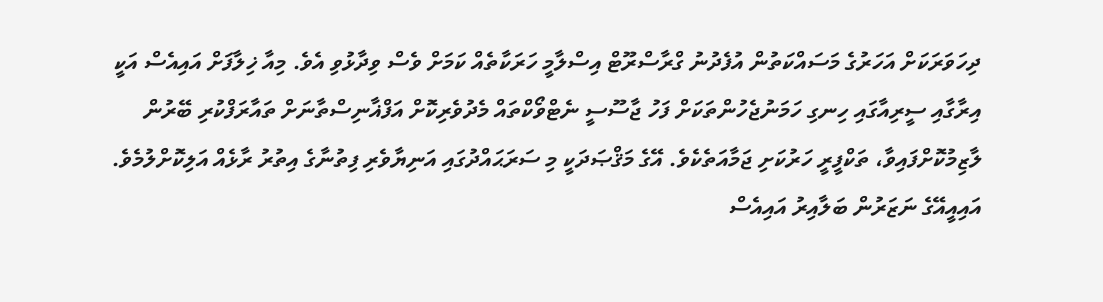ދިހަވަރަކަށް އަހަރުގެ މަސައްކަތުން އުފެދުނު ގްރާސްރޫޓް އިސްލާމީ ހަރަކާތެއް ކަމަށް ވެސް ވިދާޅުވި އެވެ. މިއާ ޚިލާފަށް އައިއެސް އަކީ އިރާގާއި ސީރިއާގައި ހިނގި ހަމަނުޖެހުންތަކަށް ފަހު ޖާސޫސީ ނެޓްވޯކްތައް މެދުވެރިކޮށް އަފްޣާނިސްތާނަށް ތައާރަފްކުރި ބޭރުން ލާޒިމުކޮށްފައިވާ، ތަކްފީރީ ހަރުކަށި ޖަމާއަތެކެވެ. އޭގެ މަޤްޞަދަކީ މި ސަރަޙައްދުގައި އަނިޔާވެރި ފިތުނާގެ އިތުރު ރާޅެއް އަލިކޮށްލުމެވެ.
އައިއީއޭގެ ނަޒަރުން ބަލާއިރު އައިއެސް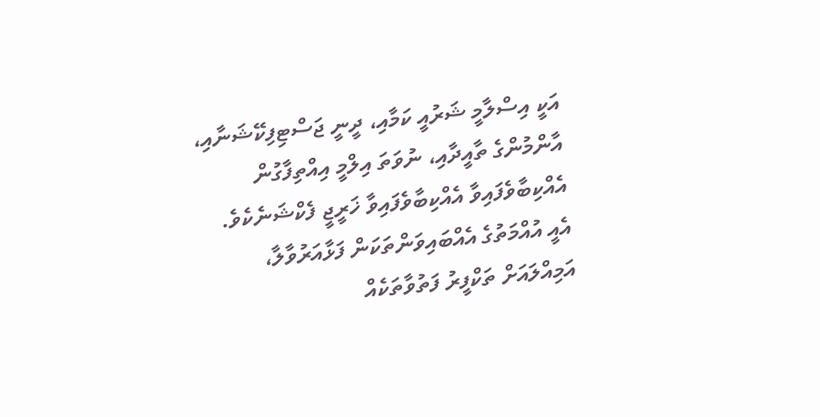އަކީ އިސްލާމީ ޝަރުއީ ކަމާއި، ދީނީ ޖަސްޓިފިކޭޝަނާއި، އާންމުންގެ ތާއީދާއި، ނުވަތަ އިލްމީ އިއްތިފާގުން އެއްކިބާވެފައިވާ އެއްކިބާވެފައިވާ ޚަރީޖީ ފެކްޝަނެކެވެ. އެއީ އުއްމަތުގެ އެއްބައިވަންތަކަން ފަޅާއަރުވާލާ، އަމިއްލައަށް ތަކްފީރު ފަތުވާތަކެއް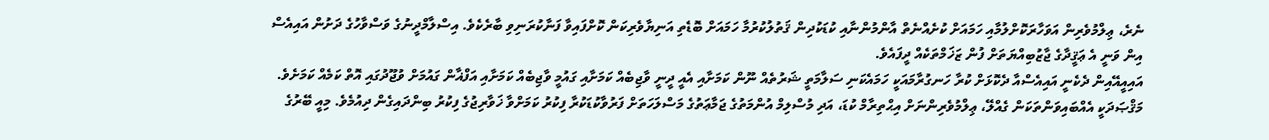ނެރެ، ޢިލްމުވެރިން އަވަހާރަކޮށްލުމާއި ހަމައަށް ކުށެއްނެތް އާންމުންނާއި ކުޑަކުދިން ޤަތުލުކުރުމާ ހަމައަށް ބޮޑެތި އަނިޔާވެރިކަން ކޮށްފައިވާ ފަނާކުރަނިވި ބާރެކެވެ. އިސްލާމްދީނުގެ ވަސްވާހުގެ ދަށުން އައިއެސް އިން ވަނީ އެ ޢަޤީދާގެ ޖާޒުބިއްޔަތަށް ފުން ޒަޚަމްތަކެއް ދީފައެވެ.
އައިއީއޭއިން ދެކެނީ އައިއެސްއާ ދެކޮޅަށް ކުރާ ހަނގުރާމައަކީ ހަމައެކަނި ސަލާމަތީ ޝަރުތެއް ނޫން ކަމަށާއި އެއީ ދީނީ ވާޖިބެއް ކަމަށާއި ގައުމީ ވާޖިބެއް ކަމަށާއި އަފްޣާން ގައުމަށް ވުޖޫދުގައި އޮތް ކަމެއް ކަމަށެވެ. މަޤްޞަދަކީ އެއްބައިވަންތަކަން ގެއްލޭ، ޢިލްމުވެރިންނަށް އިޙްތިރާމް ކުޑަ، އަދި މުސްލިމް އުންމަތުގެ ޖަމާޢަތުގެ މަސްލަހަތަށް ފަރުވާކުޑަކުރާ ފިކުރު ކަމަށްވާ ޚަވާރިޖުގެ ފިކުރު ބިންދައިގެން ދިއުމެވެ. މިއީ ބޭރުގެ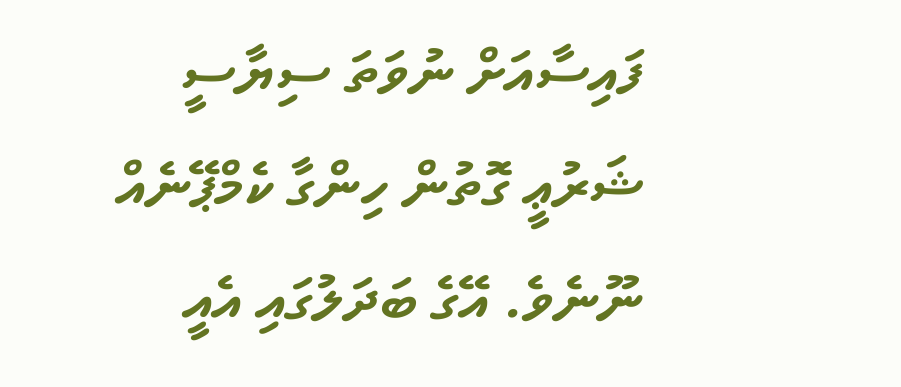ފައިސާއަށް ނުވަތަ ސިޔާސީ ޝަރުޢީ ގޮތުން ހިންގާ ކެމްޕޭނެއް ނޫނެވެ. އޭގެ ބަދަލުގައި އެއީ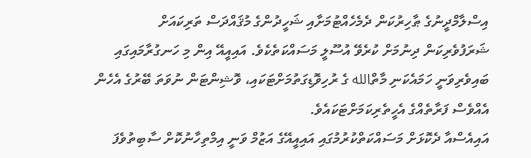އިސްލާމްދީނުގެ ޠާހިރުކަން ދެމެހެއްޓުމަށާއި ޝަހީދުންގެ މުޤައްދަސް ތަރިކައަށް ޝަރަފުވެރިކަން ދިނުމަށް ކުރެވޭ އުސޫލީ މަސައްކަތެކެވެ. އައިއީއޭ އިން މި ހަނގުރާމައިގައި ބައިވެރިވަނީ ހަމައެކަނި މާތްالله ގެ ރުހިވޮޑިގަތުމަށްޓަކައި، ވޮޝިންޓަން ނުވަތަ ބޭރުގެ އެހެން އެއްވެސް ފަރާތެއްގެ އެހީތެރިކަމަށްޓަކައެވެ.
އައިއެސްއާ ދެކޮޅަށް މަސައްކަތްކުރުމުގައި އައިއީއޭގެ އަޒުމް ވަނީ އިމްތިހާނުކޮށް ސާބިތުވެފަ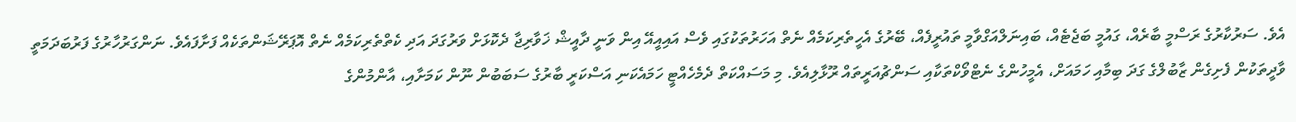އެވެ. ސަރުކާރުގެ ރަސްމީ ބާރެއް، ގައުމީ ބަޖެޓެއް، ބައިނަލްއަގްވާމީ ތައުރީފެއް، ބޭރުގެ އެހީތެރިކަމެއް ނެތް އަހަރުތަކުގައި ވެސް އައިއީއޭ އިން ވަނީ ދާއީޝް ޚަވާރިޖާ ދެކޮޅަށް ވަރުގަދަ އަދި ކެތްތެރިކަމެއް ނެތް އޮޕަރޭޝަންތަކެއް ފަށާފައެވެ. ނަންގަރުހާރުގެ ފަރުބަދަމަތީ ވާދީތަކުން ފެށިގެން ޒާބުލްގެ ގަދަ ބިމާއި ހަމައަށް، އެމީހުންގެ ނެޓްވޯކްތަކާއި ސަންޗުއަރީތައް ރޫޅާލިއެވެ. މި މަސައްކަތް ދެމެހެއްޓީ ހަމައެކަނި އަސްކަރީ ބާރުގެ ސަބަބުން ނޫން ކަމަށާއި، އާންމުންގެ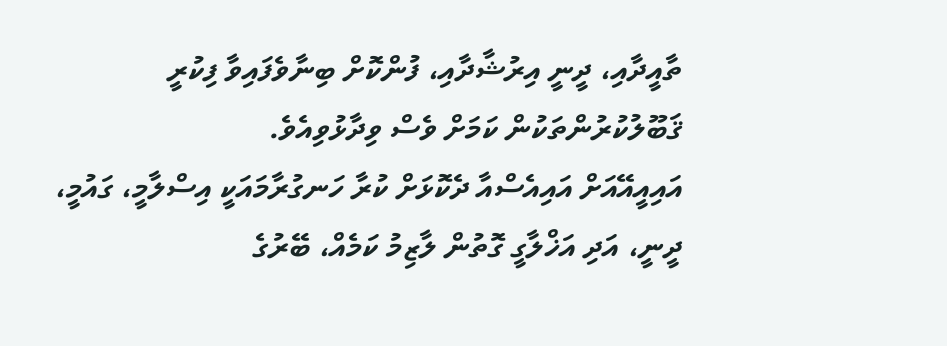ތާއީދާއި، ދީނީ އިރުޝާދާއި، ފުންކޮށް ބިނާވެފައިވާ ފިކުރީ ޤަބޫލުކުރުންތަކުން ކަމަށް ވެސް ވިދާޅުވިއެވެ.
އައިއީއޭއަށް އައިއެސްއާ ދެކޮޅަށް ކުރާ ހަނގުރާމައަކީ އިސްލާމީ، ގައުމީ، ދީނީ، އަދި އަޚްލާގީ ގޮތުން ލާޒިމު ކަމެއް، ބޭރުގެ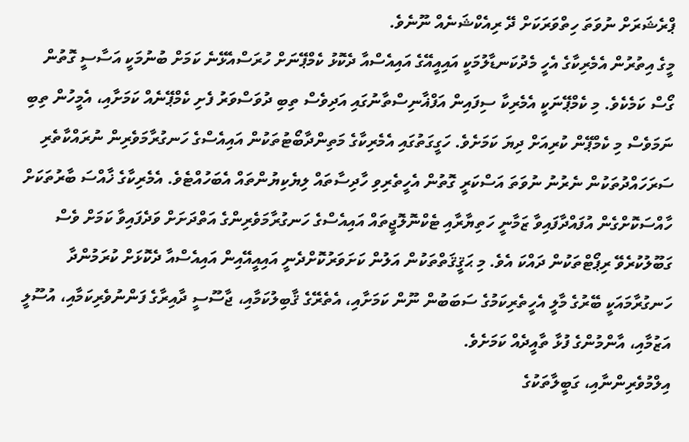ޕްރެޝަރަށް ނުވަތަ ހިތްވަރަކަށް ދޭ ރިއެކްޝަނެއް ނޫނެވެ.
މީގެ އިތުރުން އެމެރިކާގެ އެހީ މެދުކަނޑާލުމަކީ އައިއީއޭގެ އައިއެސްއާ ދެކޮޅު ކެމްޕޭނަށް ހުރަސްއެޅޭނެ ކަމަށް ބުނުމަކީ އަސާސީ ގޮތުން ގޯސް ކަމެކެވެ. މި ކެމްޕޭނަކީ އެމެރިކާ ސިފައިން އަފްޣާނިސްތާނުގައި އަދިވެސް ތިބި ދުވަސްވަރު ފެށި ކެމްޕޭނެއް ކަމަށާއި، އެމީހުން ތިބި ނަމަވެސް މި ކެމްޕޭން ކުރިއަށް ދިޔަ ކަމަށެވެ. ހަގީގަތުގައި އެމެރިކާގެ މަތިންދާބޯޓުތަކުން އައިއެސްގެ ހަނގުރާމަވެރިން ނުރައްކާތެރި ސަރަހައްދުތަކުން ނެރުނު ނުވަތަ އަސްކަރީ ގޮތުން އެހީތެރިވި ހާދިސާތައް ލިޔެކިޔުންތައް އެބަހުއްޓެވެ. އެމެރިކާގެ ޚާއްސަ ބާރުތަކަށް ހާއްސަކޮށްގެން އުފައްދާފައިވާ ޒަމާނީ ހަތިޔާރާއި ޓެކްނޮލޮޖީތައް އައިއެސްގެ ހަނގުރާމަވެރިންގެ އަތްދަށަށް ވަދެފައިވާ ކަމަށް ވެސް ގަބޫލުކުރެވޭ ރިޕޯޓްތަކުން ދައްކަ އެވެ. މި ޙަޤީޤަތްތަކުން އަލުން ކަށަވަރުކޮށްދެނީ އައިއީއޭއިން އައިއެސްއާ ދެކޮޅަށް ކުރަމުންދާ ހަނގުރާމައަކީ ބޭރުގެ މާލީ އެހީތެރިކަމުގެ ސަބަބުން ނޫން ކަމަށާއި، އެތެރޭގެ ޤާބިލުކަމާއި، ޖާސޫސީ ދާއިރާގެ ފަންނުވެރިކަމާއި، އުސޫލީ އަޒުމާއި، އާންމުންގެ ފުޅާ ތާއީދެއް ކަމަށެވެ.
އިލްމުވެރިންނާއި، ގަބީލާތަކުގެ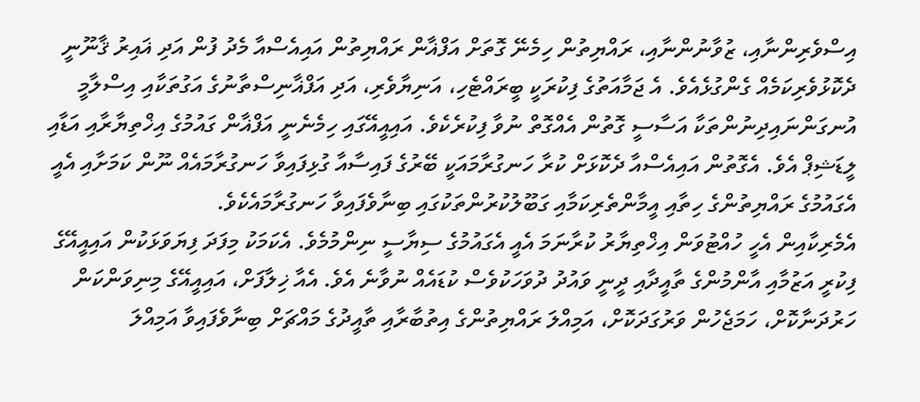އިސްވެރިންނާއި، ޒުވާނުންނާއި، ރައްޔިތުން ހިމެނޭ ގޮތަށް އަފްޣާން ރައްޔިތުން އައިއެސްއާ މެދު ފުން އަދި ޣައިރު ޤާނޫނީ ދެކޮޅުވެރިކަމެއް ގެންގުޅެއެވެ. އެ ޖަމާއަތުގެ ފިކުރަކީ ބީރައްޓެހި، އަނިޔާވެރި، އަދި އަފްޣާނިސްތާނުގެ އަގުތަކާއި އިސްލާމީ އުނގަންނައިދިނުންތަކާ އަސާސީ ގޮތުން އެއްގޮތް ނުވާ ފިކުރެކެވެ. އައިއީއޭގައި ހިމެނެނީ އަފްޣާން ގައުމުގެ އިޚްތިޔާރާއި އަޑާއި ލީޑަޝިޕް އެވެ. އެގޮތުން އައިއެސްއާ ދެކޮޅަށް ކުރާ ހަނގުރާމައަކީ ބޭރުގެ ފައިސާއާ ގުޅިފައިވާ ހަނގުރާމައެއް ނޫން ކަމަށާއި އެއީ އެގައުމުގެ ރައްޔިތުންގެ ހިތާއި އީމާންތެރިކަމާއި ގަބޫލުކުރުންތަކުގައި ބިނާވެފައިވާ ހަނގުރާމައެކެވެ.
އެމެރިކާއިން އެހީ ހުއްޓުވަން އިޚްތިޔާރު ކުރާނަމަ އެއީ އެގައުމުގެ ސިޔާސީ ނިންމުމެވެ. އެކަމަކު މިފަދަ ފިޔަވަޅަކުން އައިއީއޭގެ ފިކުރީ އަޒުމާއި އާންމުންގެ ތާއީދާއި ދީނީ ވައުދު ދުވަހަކުވެސް ކުޑައެއް ނުވާނެ އެވެ. އެއާ ޚިލާފަށް، އައިއީއޭގެ މިނިވަންކަން ހަރުދަނާކޮށް، ހަމަޖެހުން ވަރުގަދަކޮށް، އަމިއްލަ ރައްޔިތުންގެ އިތުބާރާއި ތާއީދުގެ މައްޗަށް ބިނާވެފައިވާ އަމިއްލަ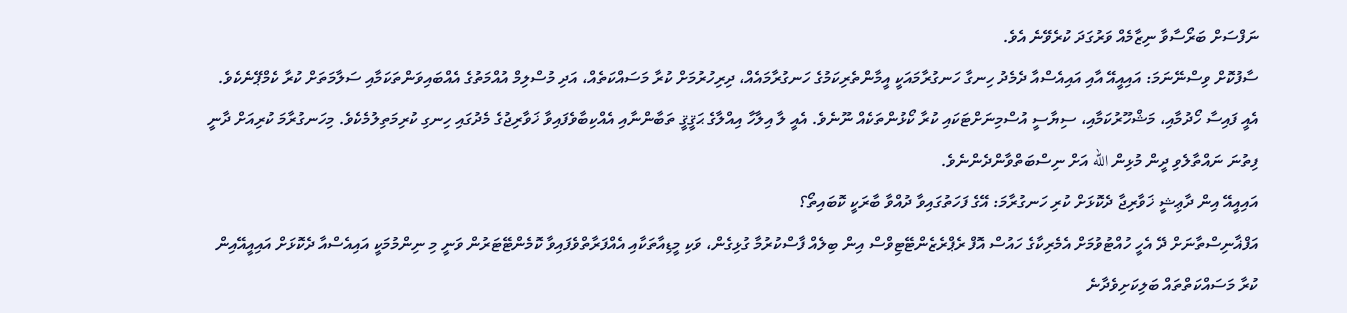ނަފްސަށް ބަރޯސާވާ ނިޒާމެއް ވަރުގަދަ ކުރެވޭނެ އެވެ.
ސާފުކޮށް ވިސްނޭނަމަ: އައިއީއޭ އާއި އައިއެސްއާ ދެމެދު ހިނގާ ހަނގުރާމައަކީ އީމާންތެރިކަމުގެ ހަނގުރާމައެއް، ދިރިހުރުމަށް ކުރާ މަސައްކަތެއް، އަދި މުސްލިމް އުއްމަތުގެ އެއްބައިވަންތަކަމާއި ސަލާމަތަށް ކުރާ ކެމްޕޭނެކެވެ. އެއީ ފައިސާ ހޯދުމާއި، މަޝްހޫރުކަމާއި، ސިޔާސީ އުސްމިނަށްޓަކައި ކުރާ ކޯޅުންތަކެއް ނޫނެވެ. އެއީ ލާ އިލާހާ އިއްލާގެ ޙަޤީޤީ ތަބާންނާއި އެއްކިބާވެފައިވާ ޚަވާރިޖުގެ މެދުގައި ހިނގި ކުރިމަތިލުމެކެވެ. މިހަނގުރާމަ ކުރިއަށް ދާނީ ފިތުނަ ނައްތާލެވި ދީން މުޅިން الله އަށް ނިސްބަތްވާންދެންނެވެ.
އައިއީއޭ އިން ދާޢިޝީ ޚަވާރިޖާ ދެކޮޅަށް ކުރި ހަނގުރާމަ: އޭގެ ފަހަތުގައިވާ ދުއްވާ ބާރަކީ ކޮބައިތޯ؟
އަފްޣާނިސްތާނަށް ދޭ އެހީ ހުއްޓުވުމަށް އެމެރިކާގެ ހައުސް އޮފް ރެޕްރެޒެންޓޭޓިވްސް އިން ބިލެއް ފާސްކުރުމާ ގުޅިގެން، ވަކި މީޑިއާތަކާއި އެއްފަރާތްވެފައިވާ ކޮމެންޓޭޓަރުން ވަނީ މި ނިންމުމަކީ އައިއެސްއާ ދެކޮޅަށް އައިއީއޭއިން ކުރާ މަސައްކަތްތައް ބަލިކަށިވެދާނެ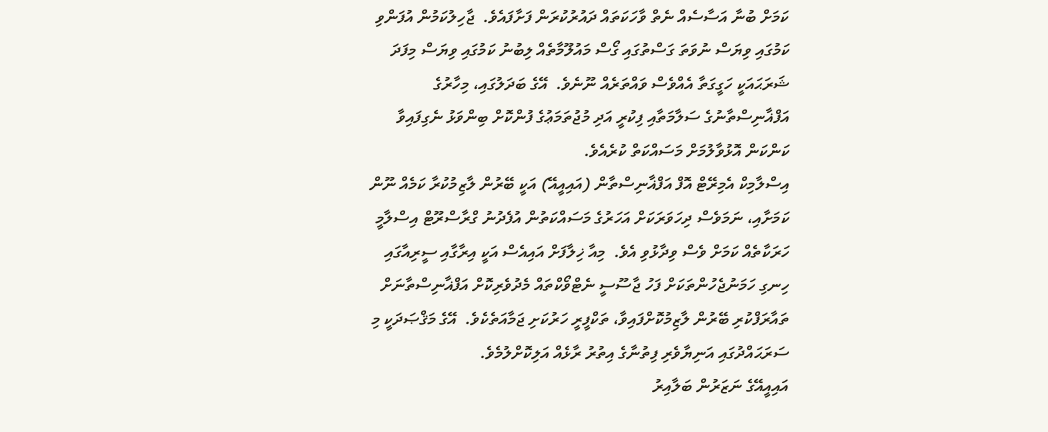ކަމަށް ބުނާ އަސާސެއް ނެތް ވާހަކަތައް ދައުރުކުރަން ފަށާފައެވެ.  ޖާހިލުކަމުން އުފަންވި ކަމުގައި ވިޔަސް ނުވަތަ ގަސްތުގައި ގޯސް މައުލޫމާތެއް ލިބުނު ކަމުގައި ވިޔަސް މިފަދަ ޝަރަޙައަކީ ހަގީގަތާ އެއްވެސް ވައްތަރެއް ނޫނެވެ.  އޭގެ ބަދަލުގައި، މިހާރުގެ އަފްޣާނިސްތާނުގެ ސަލާމަތާއި ފިކުރީ އަދި މުޖުތަމަޢުގެ ފުންކޮށް ބިންވަޅު ނެގިފައިވާ ކަންކަން އޮޅުވާލުމަށް މަސައްކަތް ކުރެއެވެ.
އިސްލާމިކް އެމިރޭޓް އޮފް އަފްޣާނިސްތާން (އައިއީއޭ) އަކީ ބޭރުން ލާޒިމުކުރާ ކަމެއް ނޫން ކަމަށާއި، ނަމަވެސް ދިހަވަރަކަށް އަހަރުގެ މަސައްކަތުން އުފެދުނު ގްރާސްރޫޓް އިސްލާމީ ހަރަކާތެއް ކަމަށް ވެސް ވިދާޅުވި އެވެ.  މިއާ ޚިލާފަށް އައިއެސް އަކީ އިރާގާއި ސީރިއާގައި ހިނގި ހަމަނުޖެހުންތަކަށް ފަހު ޖާސޫސީ ނެޓްވޯކްތައް މެދުވެރިކޮށް އަފްޣާނިސްތާނަށް ތައާރަފްކުރި ބޭރުން ލާޒިމުކޮށްފައިވާ، ތަކްފީރީ ހަރުކަށި ޖަމާއަތެކެވެ.  އޭގެ މަޤްޞަދަކީ މި ސަރަޙައްދުގައި އަނިޔާވެރި ފިތުނާގެ އިތުރު ރާޅެއް އަލިކޮށްލުމެވެ.
އައިއީއޭގެ ނަޒަރުން ބަލާއިރު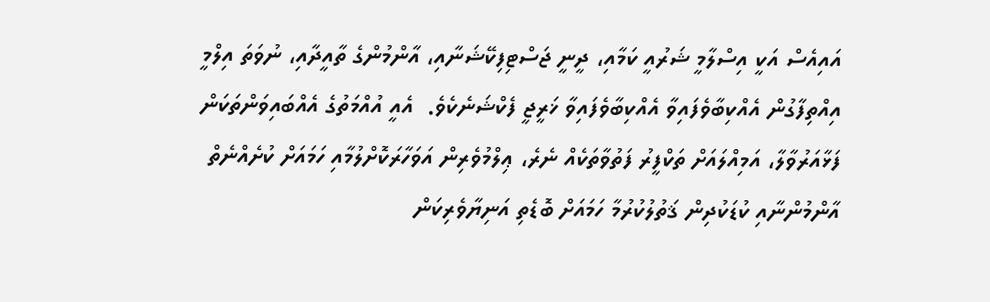އައިއެސް އަކީ އިސްލާމީ ޝަރުއީ ކަމާއި، ދީނީ ޖަސްޓިފިކޭޝަނާއި، އާންމުންގެ ތާއީދާއި، ނުވަތަ އިލްމީ އިއްތިފާގުން އެއްކިބާވެފައިވާ އެއްކިބާވެފައިވާ ޚަރީޖީ ފެކްޝަނެކެވެ.  އެއީ އުއްމަތުގެ އެއްބައިވަންތަކަން ފަޅާއަރުވާލާ، އަމިއްލައަށް ތަކްފީރު ފަތުވާތަކެއް ނެރެ، ޢިލްމުވެރިން އަވަހާރަކޮށްލުމާއި ހަމައަށް ކުށެއްނެތް އާންމުންނާއި ކުޑަކުދިން ޤަތުލުކުރުމާ ހަމައަށް ބޮޑެތި އަނިޔާވެރިކަން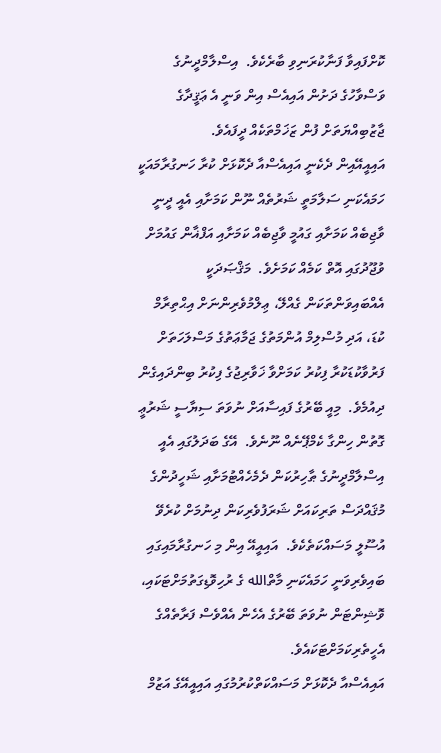ކޮށްފައިވާ ފަނާކުރަނިވި ބާރެކެވެ.  އިސްލާމްދީނުގެ ވަސްވާހުގެ ދަށުން އައިއެސް އިން ވަނީ އެ ޢަޤީދާގެ ޖާޒުބިއްޔަތަށް ފުން ޒަޚަމްތަކެއް ދީފައެވެ.
އައިއީއޭއިން ދެކެނީ އައިއެސްއާ ދެކޮޅަށް ކުރާ ހަނގުރާމައަކީ ހަމައެކަނި ސަލާމަތީ ޝަރުތެއް ނޫން ކަމަށާއި އެއީ ދީނީ ވާޖިބެއް ކަމަށާއި ގައުމީ ވާޖިބެއް ކަމަށާއި އަފްޣާން ގައުމަށް ވުޖޫދުގައި އޮތް ކަމެއް ކަމަށެވެ.  މަޤްޞަދަކީ އެއްބައިވަންތަކަން ގެއްލޭ، ޢިލްމުވެރިންނަށް އިޙްތިރާމް ކުޑަ، އަދި މުސްލިމް އުންމަތުގެ ޖަމާޢަތުގެ މަސްލަހަތަށް ފަރުވާކުޑަކުރާ ފިކުރު ކަމަށްވާ ޚަވާރިޖުގެ ފިކުރު ބިންދައިގެން ދިއުމެވެ.  މިއީ ބޭރުގެ ފައިސާއަށް ނުވަތަ ސިޔާސީ ޝަރުޢީ ގޮތުން ހިންގާ ކެމްޕޭނެއް ނޫނެވެ.  އޭގެ ބަދަލުގައި އެއީ އިސްލާމްދީނުގެ ޠާހިރުކަން ދެމެހެއްޓުމަށާއި ޝަހީދުންގެ މުޤައްދަސް ތަރިކައަށް ޝަރަފުވެރިކަން ދިނުމަށް ކުރެވޭ އުސޫލީ މަސައްކަތެކެވެ.  އައިއީއޭ އިން މި ހަނގުރާމައިގައި ބައިވެރިވަނީ ހަމައެކަނި މާތްالله ގެ ރުހިވޮޑިގަތުމަށްޓަކައި، ވޮޝިންޓަން ނުވަތަ ބޭރުގެ އެހެން އެއްވެސް ފަރާތެއްގެ އެހީތެރިކަމަށްޓަކައެވެ.
އައިއެސްއާ ދެކޮޅަށް މަސައްކަތްކުރުމުގައި އައިއީއޭގެ އަޒުމް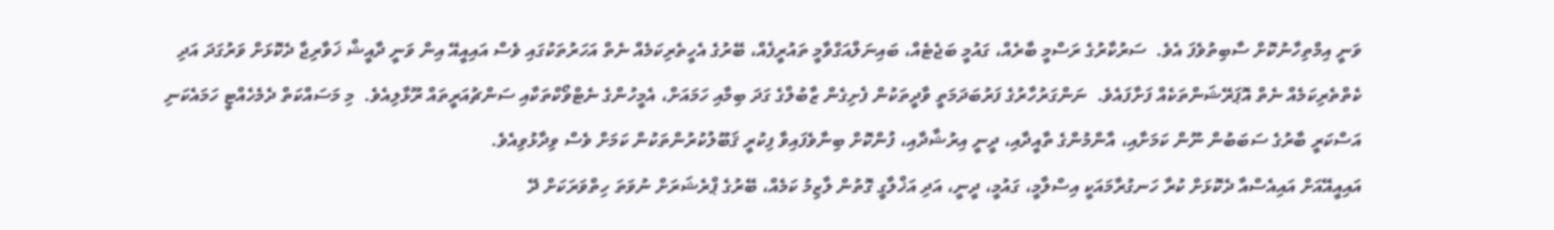ވަނީ އިމްތިހާނުކޮށް ސާބިތުވެފަ އެވެ.  ސަރުކާރުގެ ރަސްމީ ބާރެއް، ގައުމީ ބަޖެޓެއް، ބައިނަލްއަގްވާމީ ތައުރީފެއް، ބޭރުގެ އެހީތެރިކަމެއް ނެތް އަހަރުތަކުގައި ވެސް އައިއީއޭ އިން ވަނީ ދާއީޝް ޚަވާރިޖާ ދެކޮޅަށް ވަރުގަދަ އަދި ކެތްތެރިކަމެއް ނެތް އޮޕަރޭޝަންތަކެއް ފަށާފައެވެ.  ނަންގަރުހާރުގެ ފަރުބަދަމަތީ ވާދީތަކުން ފެށިގެން ޒާބުލްގެ ގަދަ ބިމާއި ހަމައަށް، އެމީހުންގެ ނެޓްވޯކްތަކާއި ސަންޗުއަރީތައް ރޫޅާލިއެވެ.  މި މަސައްކަތް ދެމެހެއްޓީ ހަމައެކަނި އަސްކަރީ ބާރުގެ ސަބަބުން ނޫން ކަމަށާއި، އާންމުންގެ ތާއީދާއި، ދީނީ އިރުޝާދާއި، ފުންކޮށް ބިނާވެފައިވާ ފިކުރީ ޤަބޫލުކުރުންތަކުން ކަމަށް ވެސް ވިދާޅުވިއެވެ.
އައިއީއޭއަށް އައިއެސްއާ ދެކޮޅަށް ކުރާ ހަނގުރާމައަކީ އިސްލާމީ، ގައުމީ، ދީނީ، އަދި އަޚްލާގީ ގޮތުން ލާޒިމު ކަމެއް، ބޭރުގެ ޕްރެޝަރަށް ނުވަތަ ހިތްވަރަކަށް ދޭ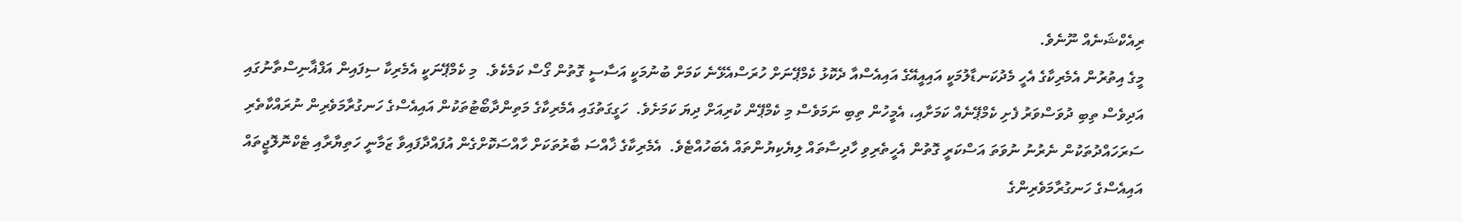ރިއެކްޝަނެއް ނޫނެވެ.
މީގެ އިތުރުން އެމެރިކާގެ އެހީ މެދުކަނޑާލުމަކީ އައިއީއޭގެ އައިއެސްއާ ދެކޮޅު ކެމްޕޭނަށް ހުރަސްއެޅޭނެ ކަމަށް ބުނުމަކީ އަސާސީ ގޮތުން ގޯސް ކަމެކެވެ.  މި ކެމްޕޭނަކީ އެމެރިކާ ސިފައިން އަފްޣާނިސްތާނުގައި އަދިވެސް ތިބި ދުވަސްވަރު ފެށި ކެމްޕޭނެއް ކަމަށާއި، އެމީހުން ތިބި ނަމަވެސް މި ކެމްޕޭން ކުރިއަށް ދިޔަ ކަމަށެވެ.  ހަގީގަތުގައި އެމެރިކާގެ މަތިންދާބޯޓުތަކުން އައިއެސްގެ ހަނގުރާމަވެރިން ނުރައްކާތެރި ސަރަހައްދުތަކުން ނެރުނު ނުވަތަ އަސްކަރީ ގޮތުން އެހީތެރިވި ހާދިސާތައް ލިޔެކިޔުންތައް އެބަހުއްޓެވެ.  އެމެރިކާގެ ޚާއްސަ ބާރުތަކަށް ހާއްސަކޮށްގެން އުފައްދާފައިވާ ޒަމާނީ ހަތިޔާރާއި ޓެކްނޮލޮޖީތައް އައިއެސްގެ ހަނގުރާމަވެރިންގެ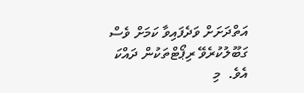އަތްދަށަށް ވަދެފައިވާ ކަމަށް ވެސް ގަބޫލުކުރެވޭ ރިޕޯޓްތަކުން ދައްކަ އެވެ.  މި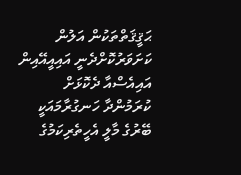ޙަޤީޤަތްތަކުން އަލުން ކަށަވަރުކޮށްދެނީ އައިއީއޭއިން އައިއެސްއާ ދެކޮޅަށް ކުރަމުންދާ ހަނގުރާމައަކީ ބޭރުގެ މާލީ އެހީތެރިކަމުގެ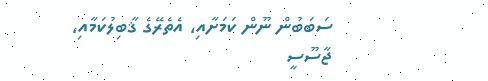ސަބަބުން ނޫން ކަމަށާއި، އެތެރޭގެ ޤާބިލުކަމާއި، ޖާސޫސީ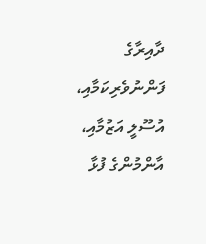ދާއިރާގެ ފަންނުވެރިކަމާއި، އުސޫލީ އަޒުމާއި، އާންމުންގެ ފުޅާ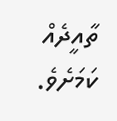ތާއީދެއް ކަމަށެވެ.